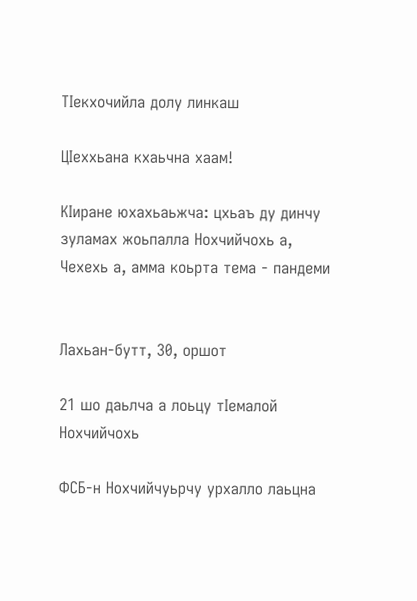ТIекхочийла долу линкаш

ЦIеххьана кхаьчна хаам!

КIиране юхахьаьжча: цхьаъ ду динчу зуламах жоьпалла Нохчийчохь а, Чехехь а, амма коьрта тема - пандеми


Лахьан-бутт, 30, оршот

21 шо даьлча а лоьцу тIемалой Нохчийчохь

ФСБ-н Нохчийчуьрчу урхалло лаьцна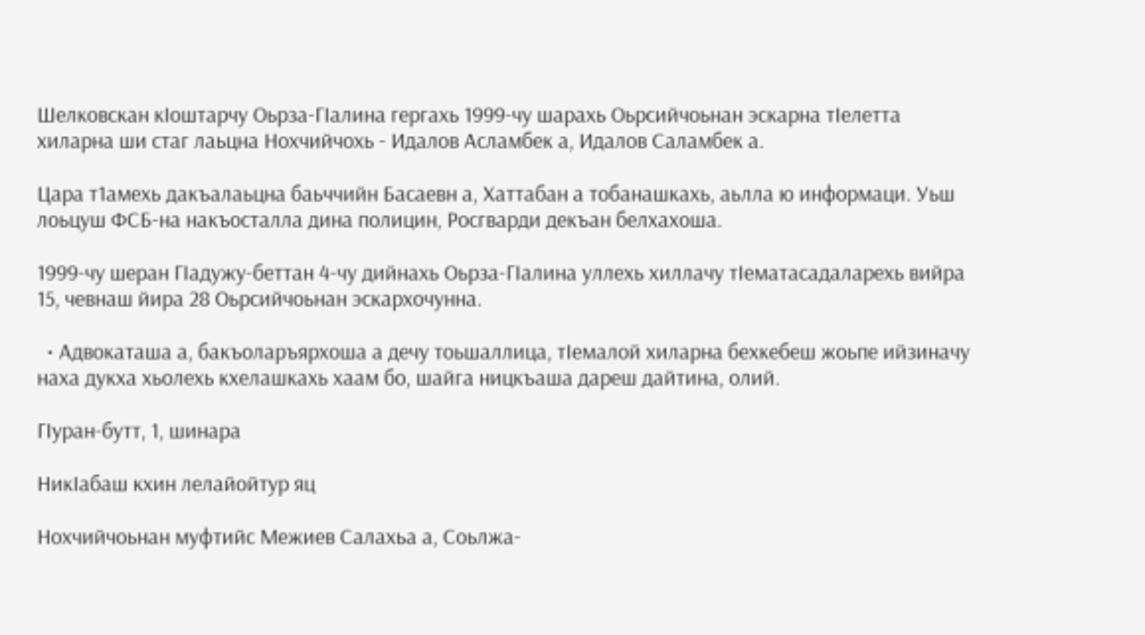Шелковскан кIоштарчу Оьрза-ГIалина гергахь 1999-чу шарахь Оьрсийчоьнан эскарна тIелетта хиларна ши стаг лаьцна Нохчийчохь - Идалов Асламбек а, Идалов Саламбек а.

Цара т1амехь дакъалаьцна баьччийн Басаевн а, Хаттабан а тобанашкахь, аьлла ю информаци. Уьш лоьцуш ФСБ-на накъосталла дина полицин, Росгварди декъан белхахоша.

1999-чу шеран ГIадужу-беттан 4-чу дийнахь Оьрза-ГIалина уллехь хиллачу тIематасадаларехь вийра 15, чевнаш йира 28 Оьрсийчоьнан эскархочунна.

  • Адвокаташа а, бакъоларъярхоша а дечу тоьшаллица, тIемалой хиларна бехкебеш жоьпе ийзиначу наха дукха хьолехь кхелашкахь хаам бо, шайга ницкъаша дареш дайтина, олий.

ГIуран-бутт, 1, шинара

НикIабаш кхин лелайойтур яц

Нохчийчоьнан муфтийс Межиев Салахьа а, Соьлжа-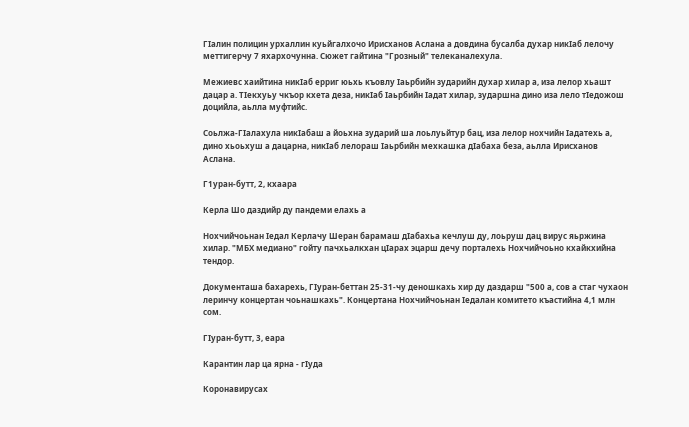ГIалин полицин урхаллин куьйгалхочо Ирисханов Аслана а довдина бусалба духар никIаб лелочу меттигерчу 7 яхархочунна. Сюжет гайтина "Грозный" телеканалехула.

Межиевс хаийтина никIаб ерриг юьхь къовлу Iаьрбийн зударийн духар хилар а, иза лелор хьашт дацар а. ТIекхуьу чкъор кхета деза, никIаб Iаьрбийн Iадат хилар, зударшна дино иза лело тIедожош доцийла, аьлла муфтийс.

Соьлжа-ГIалахула никIабаш а йоьхна зударий ша лоьлуьйтур бац, иза лелор нохчийн Iадатехь а, дино хьоьхуш а дацарна, никIаб лелораш Iаьрбийн мехкашка дIабаха беза, аьлла Ирисханов Аслана.

Г1уран-бутт, 2, кхаара

Керла Шо даздийр ду пандеми елахь а

Нохчийчоьнан Iедал Керлачу Шеран барамаш дIабахьа кечлуш ду, лоьруш дац вирус яьржина хилар. "МБХ медиано" гойту пачхьалкхан цIарах эцарш дечу порталехь Нохчийчоьно кхайкхийна тендор.

Документаша бахарехь, ГIуран-беттан 25-31-чу деношкахь хир ду даздарш "500 а, сов а стаг чухаон леринчу концертан чоьнашкахь". Концертана Нохчийчоьнан Iедалан комитето къастийна 4,1 млн сом.

ГIуран-бутт, 3, еара

Карантин лар ца ярна - гIуда

Коронавирусах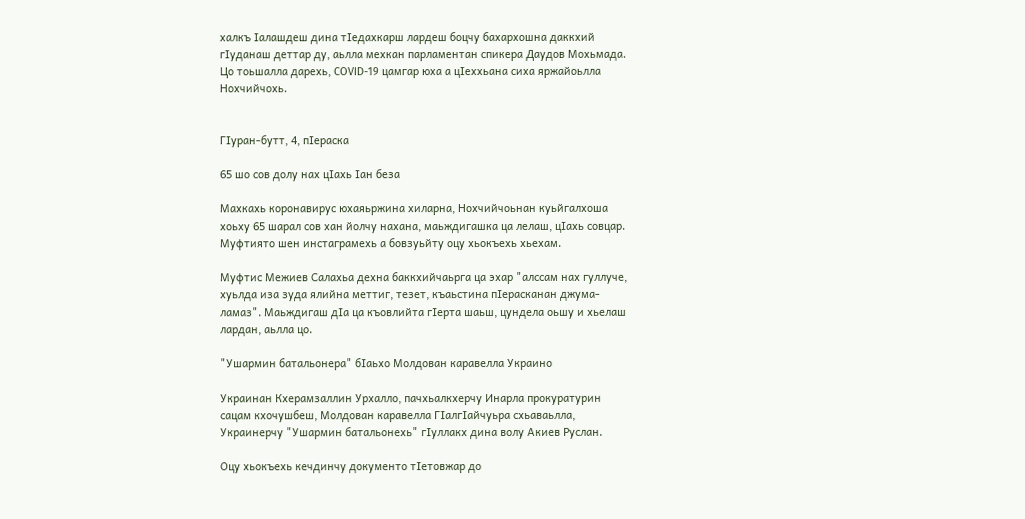халкъ Iалашдеш дина тIедахкарш лардеш боцчу бахархошна даккхий гIуданаш деттар ду, аьлла мехкан парламентан спикера Даудов Мохьмада. Цо тоьшалла дарехь, COVID-19 цамгар юха а цIеххьана сиха яржайоьлла Нохчийчохь.


ГIуран-бутт, 4, пIераска

65 шо сов долу нах цIахь Iан беза

Махкахь коронавирус юхаяьржина хиларна, Нохчийчоьнан куьйгалхоша хоьху 65 шарал сов хан йолчу нахана, маьждигашка ца лелаш, цIахь совцар. Муфтиято шен инстаграмехь а бовзуьйту оцу хьокъехь хьехам.

Муфтис Межиев Салахьа дехна баккхийчаьрга ца эхар "алссам нах гуллуче, хуьлда иза зуда ялийна меттиг, тезет, къаьстина пIерасканан джума-ламаз". Маьждигаш дIа ца къовлийта гIерта шаьш, цундела оьшу и хьелаш лардан, аьлла цо.

"Ушармин батальонера" бIаьхо Молдован каравелла Украино

Украинан Кхерамзаллин Урхалло, пачхьалкхерчу Инарла прокуратурин сацам кхочушбеш, Молдован каравелла ГIалгIайчуьра схьаваьлла, Украинерчу "Ушармин батальонехь" гIуллакх дина волу Акиев Руслан.

Оцу хьокъехь кечдинчу документо тIетовжар до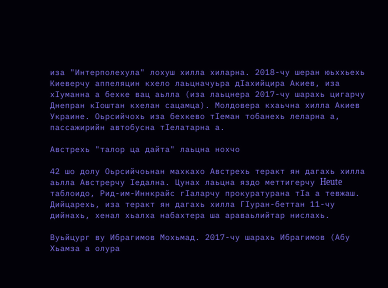иза "Интерполехула" лохуш хилла хиларна. 2018-чу шеран юьххьехь Киеверчу аппеляцин кхело лаьцначуьра дIахийцира Акиев, иза хIуманна а бехке вац аьлла (иза лаьцнера 2017-чу шарахь цигарчу Днепран кIоштан кхелан сацамца). Молдовера кхаьчна хилла Акиев Украине. Оьрсийчохь иза бехкево тIеман тобанехь леларна а, пассажирийн автобусна тIелатарна а.

Австрехь "талор ца дайта" лаьцна нохчо

42 шо долу Оьрсийчоьнан махкахо Австрехь теракт ян дагахь хилла аьлла Австрерчу Iедална. Цунах лаьцна яздо меттигерчу Heute таблоидо, Рид-им-Иннкрайс гIаларчу прокуратурана тIа а тевжаш. Дийцарехь, иза теракт ян дагахь хилла ГIуран-беттан 11-чу дийнахь, хенал хьалха набахтера ша араваьлийтар нислахь.

Вуьйцург ву Ибрагимов Мохьмад. 2017-чу шарахь Ибрагимов (Абу Хьамза а олура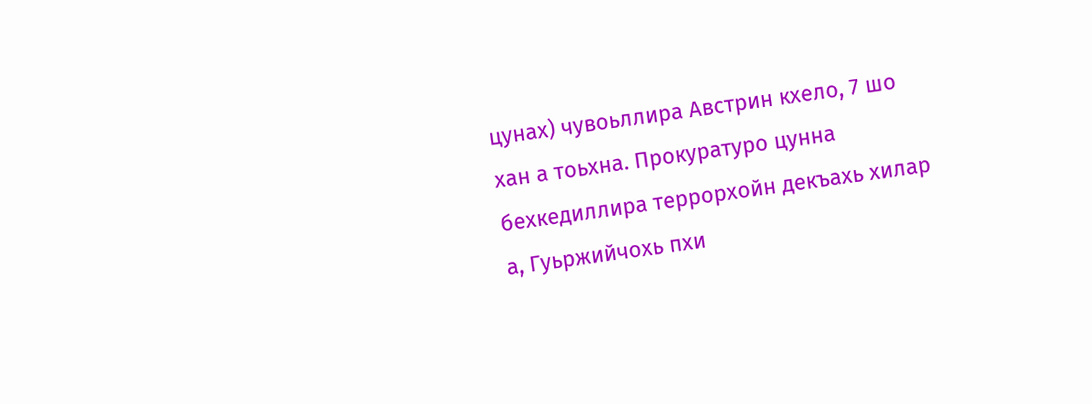цунах) чувоьллира Австрин кхело, 7 шо хан а тоьхна. Прокуратуро цунна бехкедиллира террорхойн декъахь хилар а, Гуьржийчохь пхи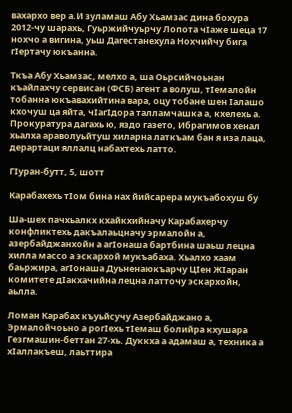вахархо вер а.И зуламаш Абу Хьамзас дина бохура 2012-чу шарахь, Гуьржийчуьрчу Лопота чIаже шеца 17 нохчо а вигина, уьш Дагестанехула Нохчийчу бига гIертачу юкъанна.

Ткъа Абу Хьамзас, мелхо а, ша Оьрсийчоьнан къайлахчу сервисан (ФСБ) агент а волуш, тIемалойн тобанна юкъавахийтина вара, оцу тобане шен Iалашо кхочуш ца яйта, чIагIдора талламчашка а, кхелехь а. Прокуратура дагахь ю, яздо газето, Ибрагимов хенал хьалха араволуьйтуш хиларна латкъам бан я иза лаца, дерартаци яллалц набахтехь латто.

ГIуран-бутт, 5, шотт

Карабахехь тIом бина нах йийсарера мукъабохуш бу

Ша-шех пачхьалкх кхайкхийначу Карабахерчу конфликтехь дакъалаьцначу эрмалойн а, азербайджанхойн а агIонаша бартбина шаьш лецна хилла массо а эскархой мукъабаха. Хьалхо хаам баьржира, агIонаша Дуьненаюкъарчу ЦIен ЖIаран комитете дIакхачийна лецна латточу эскархойн, аьлла.

Ломан Карабах къуьйсучу Азербайджано а, Эрмалойчоьно а рогIехь тIемаш болийра кхушара Гезгмашин-беттан 27-хь. Дуккха а адамаш а, техника а хIаллакъеш, лаьттира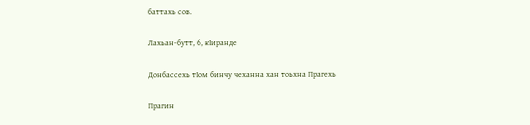баттахь сов.

Лахьан-бутт, 6, кIиранде

Донбассехь тIом бинчу чеханна хан тоьхна Прагехь

Прагин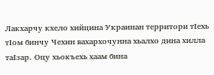Лакхарчу кхело хийцина Украинан территори тIехь тIом бинчу Чехин вахархочунна хьалхо дина хилла таIзар. Оцу хьокъехь хаам бина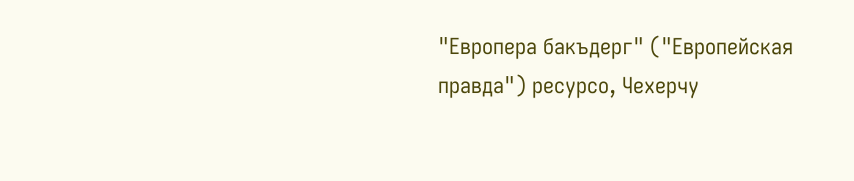"Европера бакъдерг" ("Европейская правда") ресурсо, Чехерчу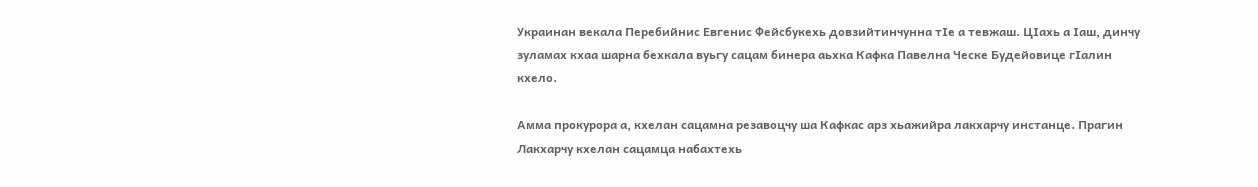Украинан векала Перебийнис Евгенис Фейсбукехь довзийтинчунна тIе а тевжаш. ЦIахь а Iаш, динчу зуламах кхаа шарна бехкала вуьгу сацам бинера аьхка Кафка Павелна Ческе Будейовице гIалин кхело.

Амма прокурора а, кхелан сацамна резавоцчу ша Кафкас арз хьажийра лакхарчу инстанце. Прагин Лакхарчу кхелан сацамца набахтехь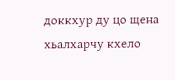доккхур ду цо щена хьалхарчу кхело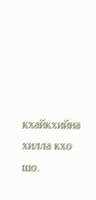кхайкхийна хилла кхо шо.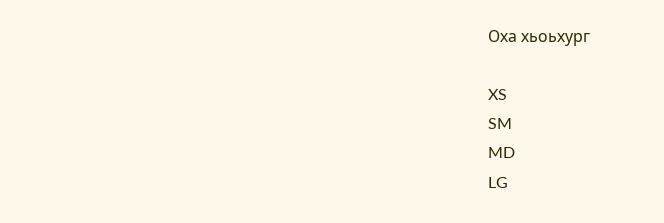Оха хьоьхург

XS
SM
MD
LG